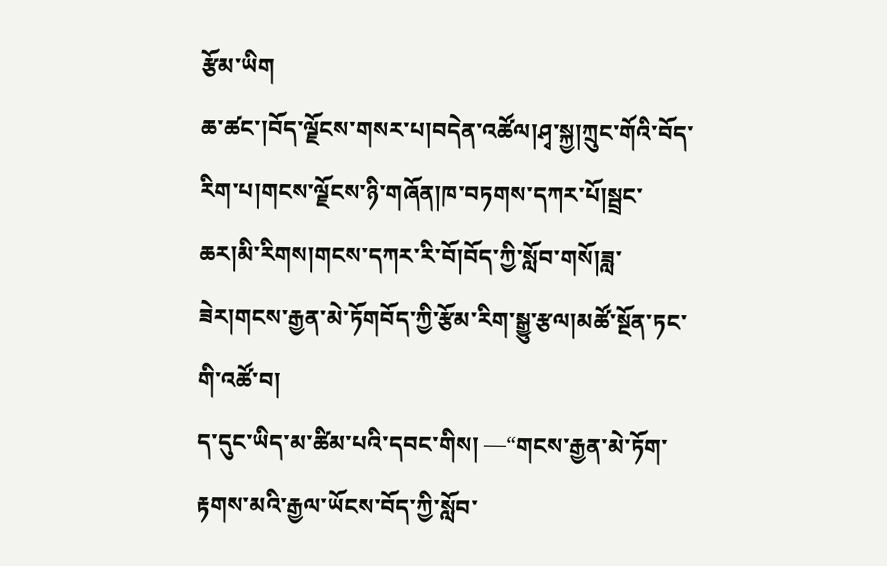རྩོམ་ཡིག
ཆ་ཚང་།བོད་ལྗོངས་གསར་པ།བདེན་འཚོལ།ཤྭ་སྐྱ།ཀྲུང་གོའི་བོད་རིག་པ།གངས་ལྗོངས་ཉི་གཞོན།ཁ་བཏགས་དཀར་པོ།སྦྲང་ཆར།མི་རིགས།གངས་དཀར་རི་བོ།བོད་ཀྱི་སློབ་གསོ།ཟླ་ཟེར།གངས་རྒྱན་མེ་ཏོགབོད་ཀྱི་རྩོམ་རིག་སྒྱུ་རྩལ།མཚོ་སྔོན་ཏང་གི་འཚོ་བ།
ད་དུང་ཡིད་མ་ཚིམ་པའི་དབང་གིས། —“གངས་རྒྱན་མེ་ཏོག་རྟགས་མའི་རྒྱལ་ཡོངས་བོད་ཀྱི་སློབ་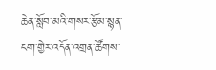ཆེན་སློབ་མའི་གསར་རྩོམ་སྙན་ངག་གྱེར་འདོན་འགྲན་ཚོགས་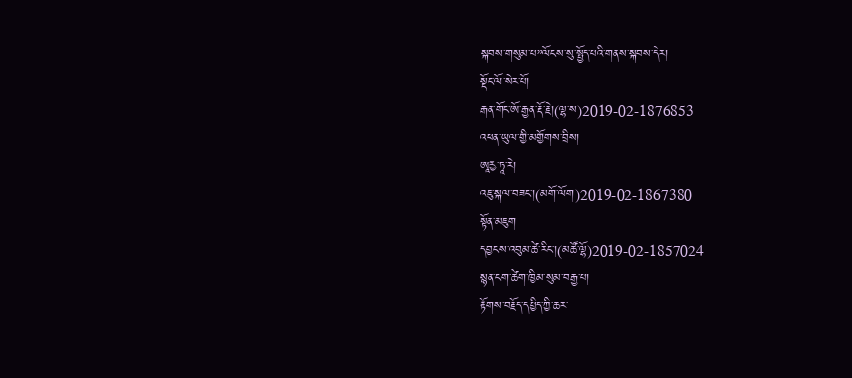སྐབས་གསུམ་པ”ལོངས་སུ་སྤྱོད་པའི་གནས་སྐབས་དེར།
སྡོང་ལོ་སེར་པོ།
རྒན་གོང་ཨོ་རྒྱན་རྡོ་རྗེ།(ལྷ་ས)2019-02-1876853
འཕན་ཡུལ་གྱི་མགྱོགས་བྲིས།
ཨཱརྱ་ཏཱ་རེ།
འཇུ་སྐལ་བཟང་།(མགོ་ལོག)2019-02-1867380
སྟོན་མཇུག
དབྱངས་འབུམ་ཚེ་རིང་།(མཚོ་ལྷོ)2019-02-1857024
སྙན་ངག་ཚེག་ཁྱིམ་སུམ་བརྒྱ་པ།
རྟོགས་བརྗོད་དཔྱིད་ཀྱི་ཆར་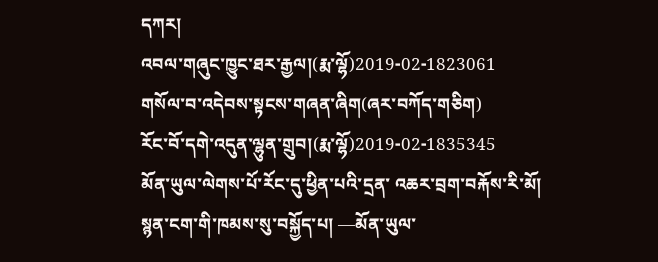དཀར།
འབལ་གཞུང་ཁྱུང་ཐར་རྒྱལ།(རྨ་ལྷོ)2019-02-1823061
གསོལ་བ་འདེབས་སྟངས་གཞན་ཞིག(ཞར་བཀོད་གཅིག)
རོང་བོ་དགེ་འདུན་ལྷུན་གྲུབ།(རྨ་ལྷོ)2019-02-1835345
མོན་ཡུལ་ལེགས་པོ་རོང་དུ་ཕྱིན་པའི་དྲན་ འཆར་བྲག་བརྐོས་རི་མོ།
སྙན་ངག་གི་ཁམས་སུ་བསྐྱོད་པ། —མོན་ཡུལ་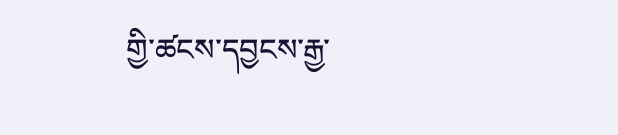གྱི་ཚངས་དབྱངས་རྒྱ་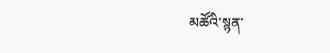མཚོའི་སྙན་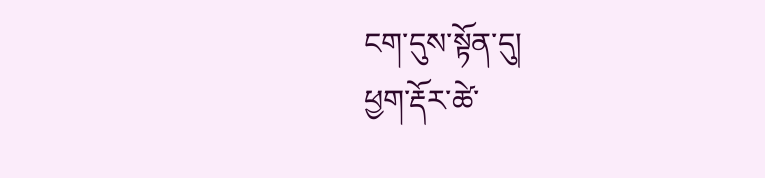ངག་དུས་སྟོན་དུ།
ཕྱག་རྡོར་ཚེ་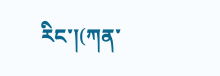རིང་།(ཀན་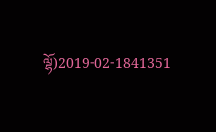ལྷོ)2019-02-1841351